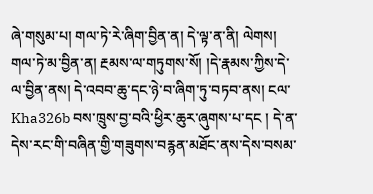ཞེ་གསུམ་པ། གལ་ཏེ་རེ་ཞིག་བྱིན་ན། དེ་ལྟ་ན་ནི། ལེགས། གལ་ཏེ་མ་བྱིན་ན། རྔམས་ལ་གཏུགས་སོ། །དེ་རྣམས་ཀྱིས་དེ་ལ་བྱིན་ནས། དེ་འབབ་ཆུ་དང་ཉེ་བ་ཞིག་ཏུ་བཏབ་ནས། ངལ་ Kha326b བས་ཁྲུས་བྱ་བའི་ཕྱིར་ཆུར་ཞུགས་པ་དང ། དེ་ན་དེས་རང་གི་བཞིན་གྱི་གཟུགས་བརྙན་མཐོང་ནས་དེས་བསམ་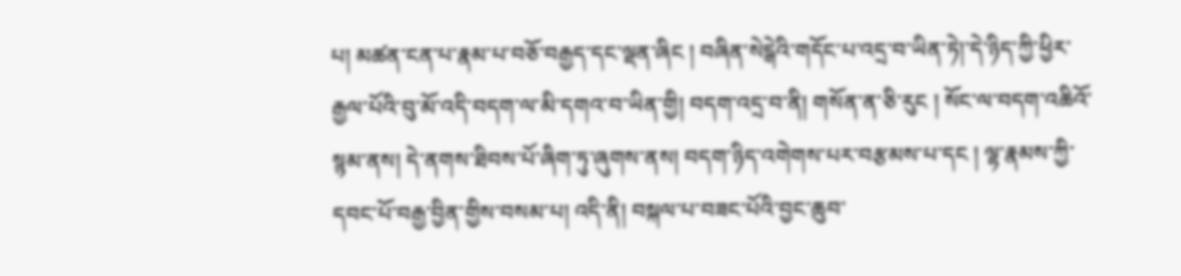པ། མཚན་ངན་པ་རྣམ་པ་བཅོ་བརྒྱད་དང་ལྡན་ཞིང ། བཞིན་སེངྒེའི་གདོང་པ་འདྲ་བ་ཡིན་ཏེ།་དེ་ཉིད་ཀྱི་ཕྱིར་རྒྱལ་པོའི་བུ་མོ་འདི་བདག་ལ་མི་དགའ་བ་ཡིན་གྱི། བདག་འདྲ་བ་ནི། གསོན་ན་ཅི་རུང ། སོང་ལ་བདག་འཆིའོ་སྙམ་ནས། དེ་ནགས་ཐིབས་པོ་ཞིག་ཏུ་ཞུགས་ནས། བདག་ཉིད་འགེགས་པར་བརྩམས་པ་དང ། ལྷ་རྣམས་ཀྱི་དབང་པོ་བརྒྱ་བྱིན་གྱིས་བསམ་པ། འདི་ནི། བསྐལ་པ་བཟང་པོའི་བྱང་ཆུབ་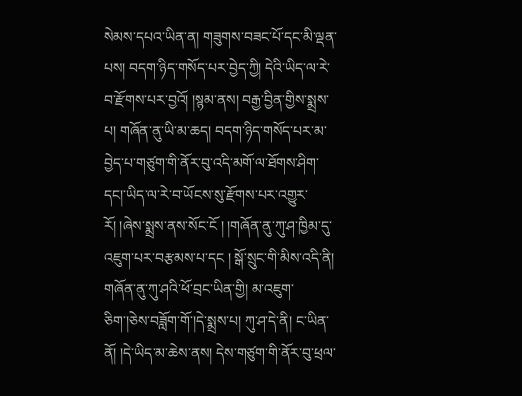སེམས་དཔའ་ཡིན་ན། གཟུགས་བཟང་པོ་དང་མི་ལྡན་པས། བདག་ཉིད་གསོད་པར་བྱེད་ཀྱི། དེའི་ཡིད་ལ་རེ་བ་རྫོགས་པར་བྱའོ། །སྙམ་ནས། བརྒྱ་བྱིན་གྱིས་སྨྲས་པ། གཞོན་ནུ་ཡི་མ་ཆད། བདག་ཉིད་གསོད་པར་མ་བྱེད་པ་གཙུག་གི་ནོར་བུ་འདི་མགོ་ལ་ཐོགས་ཤིག་དང།་ཡིད་ལ་རེ་བ་ཡོངས་སུ་རྫོགས་པར་འགྱུར་རོ། །ཞེས་སྨྲས་ནས་སོང་ངོ ། །གཞོན་ནུ་ཀུ་ཤ་ཁྱིམ་དུ་འཇུག་པར་བརྩམས་པ་དང ། སྒོ་སྲུང་གི་མིས་འདི་ནི། གཞོན་ནུ་ཀུ་ཤའི་ཕོ་བྲང་ཡིན་གྱི། མ་འཇུག་ཅིག་།ཅེས་བཟློག་གོ་།དེ་སྨྲས་པ། ཀུ་ཤ་དེ་ནི། ང་ཡིན་ནོ། །དེ་ཡིད་མ་ཆེས་ནས། དེས་གཙུག་གི་ནོར་བུ་ཕྲལ་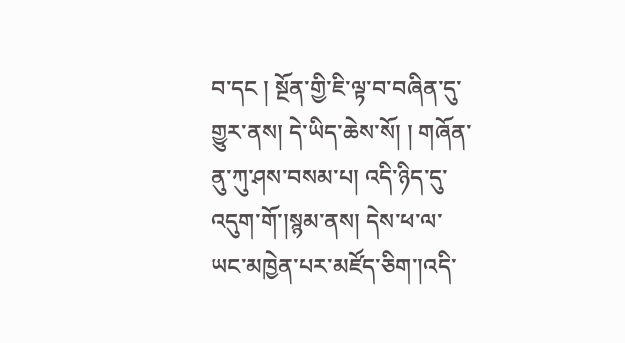བ་དང ། སྔོན་གྱི་ཇི་ལྟ་བ་བཞིན་དུ་གྱུར་ནས། དེ་ཡིད་ཆེས་སོ། ། གཞོན་ནུ་ཀུ་ཤས་བསམ་པ། འདི་ཉིད་དུ་འདུག་གོ་།སྙམ་ནས། དེས་ཕ་ལ་ཡང་མཁྱེན་པར་མཛོད་ཅིག་།འདི་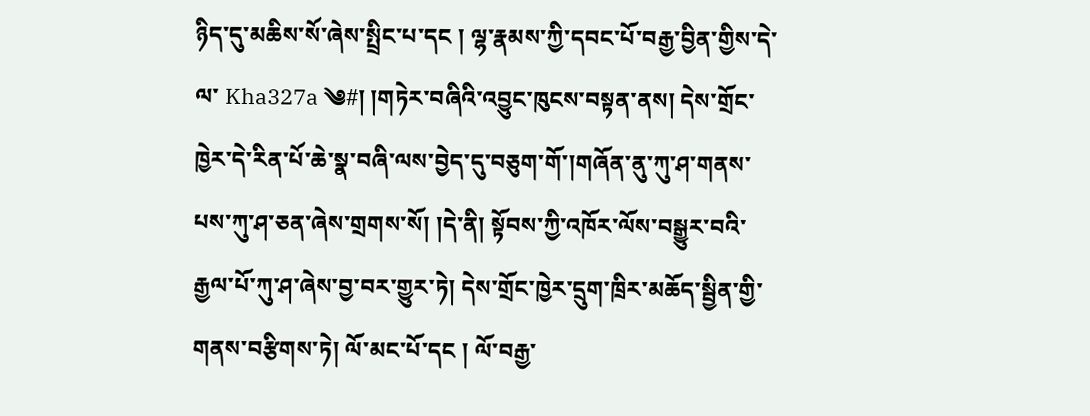ཉིད་དུ་མཆིས་སོ་ཞེས་སྤྲིང་པ་དང ། ལྷ་རྣམས་ཀྱི་དབང་པོ་བརྒྱ་བྱིན་གྱིས་དེ་ལ་ Kha327a ༄#། །གཏེར་བཞིའི་འབྱུང་ཁུངས་བསྟན་ནས། དེས་གྲོང་ཁྱེར་དེ་རིན་པོ་ཆེ་སྣ་བཞི་ལས་བྱེད་དུ་བཅུག་གོ་།གཞོན་ནུ་ཀུ་ཤ་གནས་པས་ཀུ་ཤ་ཅན་ཞེས་གྲགས་སོ། །དེ་ནི། སྟོབས་ཀྱི་འཁོར་ལོས་བསྒྱུར་བའི་རྒྱལ་པོ་ཀུ་ཤ་ཞེས་བྱ་བར་གྱུར་ཏེ། དེས་གྲོང་ཁྱེར་དྲུག་ཁྲིར་མཆོད་སྦྱིན་གྱི་གནས་བརྩིགས་ཏེ། ལོ་མང་པོ་དང ། ལོ་བརྒྱ་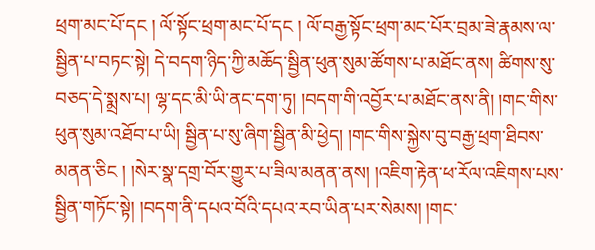ཕྲག་མང་པོ་དང ། ལོ་སྟོང་ཕྲག་མང་པོ་དང ། ལོ་བརྒྱ་སྟོང་ཕྲག་མང་པོར་བྲམ་ཟེ་རྣམས་ལ་སྦྱིན་པ་བཏང་སྟེ། དེ་བདག་ཉིད་ཀྱི་མཆོད་སྦྱིན་ཕུན་སུམ་ཚོགས་པ་མཐོང་ནས། ཚིགས་སུ་བཅད་དེ་སྨྲས་པ། ལྷ་དང་མི་ཡི་ནང་དག་ཏུ། །བདག་གི་འབྱོར་པ་མཐོང་ནས་ནི། །གང་གིས་ཕུན་སུམ་འཐོབ་པ་ཡི། སྦྱིན་པ་སུ་ཞིག་སྦྱིན་མི་ཕྱེད། །གང་གིས་སྐྱེས་བུ་བརྒྱ་ཕྲག་ཐིབས་མནན་ཅིང ། །སེར་སྣ་དགྲ་བོར་གྱུར་པ་ཟིལ་མནན་ནས། །འཇིག་རྟེན་ཕ་རོལ་འཇིགས་པས་སྦྱིན་གཏོང་སྟེ། །བདག་ནི་དཔའ་བོའི་དཔའ་རབ་ཡིན་པར་སེམས། །གང་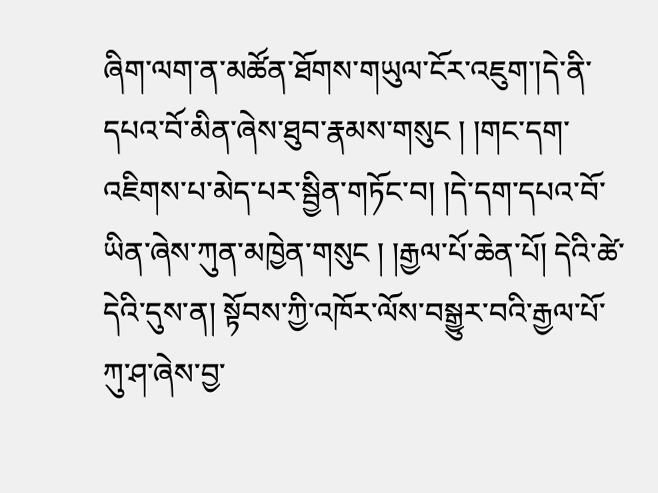ཞིག་ལག་ན་མཚོན་ཐོགས་གཡུལ་ངོར་འཇུག་།དེ་ནི་དཔའ་བོ་མིན་ཞེས་ཐུབ་རྣམས་གསུང ། །གང་དག་འཇིགས་པ་མེད་པར་སྦྱིན་གཏོང་བ། །དེ་དག་དཔའ་བོ་ཡིན་ཞེས་ཀུན་མཁྱེན་གསུང ། །རྒྱལ་པོ་ཆེན་པོ། དེའི་ཚེ་དེའི་དུས་ན། སྟོབས་ཀྱི་འཁོར་ལོས་བསྒྱུར་བའི་རྒྱལ་པོ་ཀུ་ཤ་ཞེས་བྱ་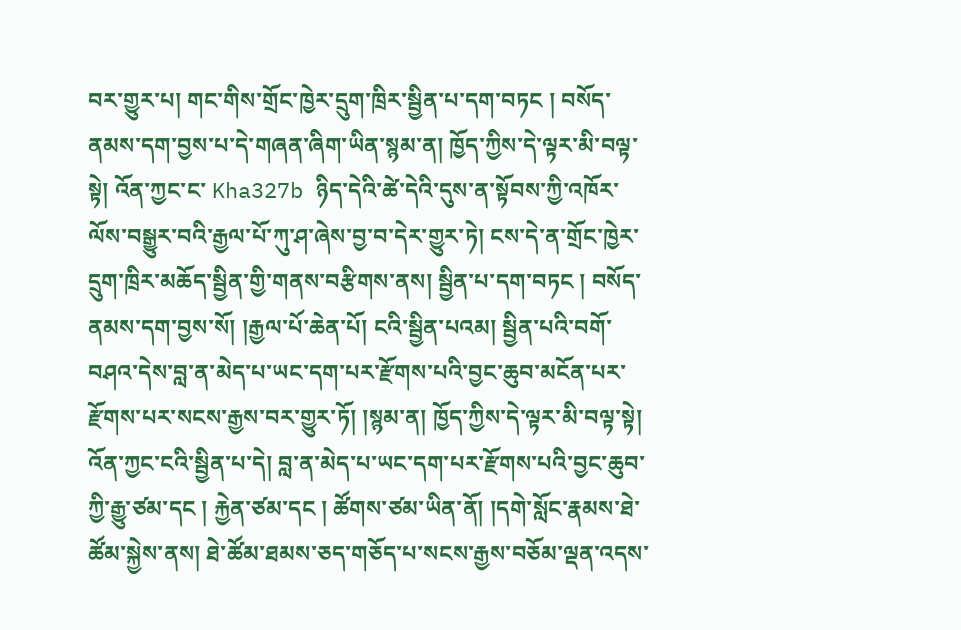བར་གྱུར་པ། གང་གིས་གྲོང་ཁྱེར་དྲུག་ཁྲིར་སྦྱིན་པ་དག་བཏང ། བསོད་ནམས་དག་བྱས་པ་དེ་གཞན་ཞིག་ཡིན་སྙམ་ན། ཁྱོད་ཀྱིས་དེ་ལྟར་མི་བལྟ་སྟེ། འོན་ཀྱང་ང་ Kha327b ཉིད་དེའི་ཚེ་དེའི་དུས་ན་སྟོབས་ཀྱི་འཁོར་ལོས་བསྒྱུར་བའི་རྒྱལ་པོ་ཀུ་ཤ་ཞེས་བྱ་བ་དེར་གྱུར་ཏེ། ངས་དེ་ན་གྲོང་ཁྱེར་དྲུག་ཁྲིར་མཆོད་སྦྱིན་གྱི་གནས་བརྩིགས་ནས། སྦྱིན་པ་དག་བཏང ། བསོད་ནམས་དག་བྱས་སོ། །རྒྱལ་པོ་ཆེན་པོ། ངའི་སྦྱིན་པའམ། སྦྱིན་པའི་བགོ་བཤའ་དེས་བླ་ན་མེད་པ་ཡང་དག་པར་རྫོགས་པའི་བྱང་ཆུབ་མངོན་པར་རྫོགས་པར་སངས་རྒྱས་བར་གྱུར་ཏོ། །སྙམ་ན། ཁྱོད་ཀྱིས་དེ་ལྟར་མི་བལྟ་སྟེ། འོན་ཀྱང་ངའི་སྦྱིན་པ་དེ། བླ་ན་མེད་པ་ཡང་དག་པར་རྫོགས་པའི་བྱང་ཆུབ་ཀྱི་རྒྱུ་ཙམ་དང ། རྐྱེན་ཙམ་དང ། ཚོགས་ཙམ་ཡིན་ནོ། །དགེ་སློང་རྣམས་ཐེ་ཚོམ་སྐྱེས་ནས། ཐེ་ཚོམ་ཐམས་ཅད་གཅོད་པ་སངས་རྒྱས་བཅོམ་ལྡན་འདས་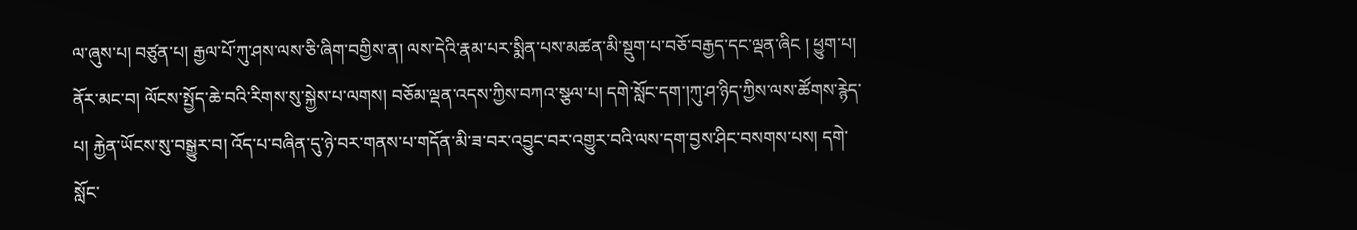ལ་ཞུས་པ། བཙུན་པ། རྒྱལ་པོ་ཀུ་ཤས་ལས་ཅི་ཞིག་བགྱིས་ན། ལས་དེའི་རྣམ་པར་སྨིན་པས་མཚན་མི་སྡུག་པ་བཅོ་བརྒྱད་དང་ལྡན་ཞིང ། ཕྱུག་པ། ནོར་མང་བ། ལོངས་སྤྱོད་ཆེ་བའི་རིགས་སུ་སྐྱེས་པ་ལགས། བཅོམ་ལྡན་འདས་ཀྱིས་བཀའ་སྩལ་པ། དགེ་སློང་དག་།ཀུ་ཤ་ཉིད་ཀྱིས་ལས་ཚོགས་རྙེད་པ། རྐྱེན་ཡོངས་སུ་བསྒྱུར་བ། འོད་པ་བཞིན་དུ་ཉེ་བར་གནས་པ་གདོན་མི་ཟ་བར་འབྱུང་བར་འགྱུར་བའི་ལས་དག་བྱས་ཤིང་བསགས་པས། དགེ་སློང་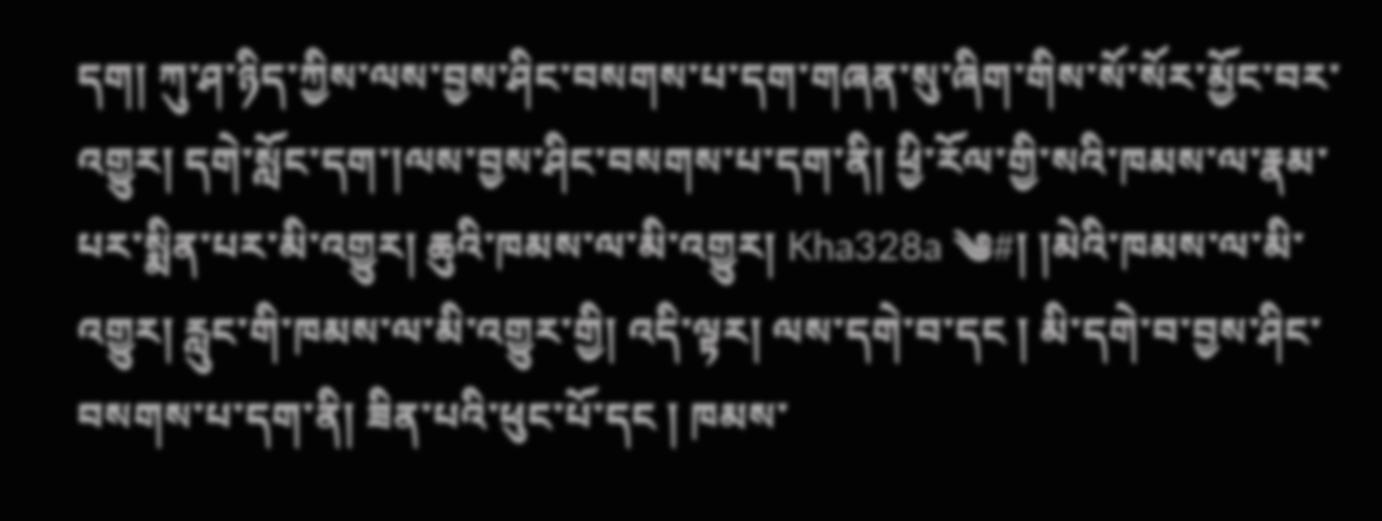དག། ཀུ་ཤ་ཉིད་ཀྱིས་ལས་བྱས་ཤིང་བསགས་པ་དག་གཞན་སུ་ཞིག་གིས་སོ་སོར་མྱོང་བར་འགྱུར། དགེ་སློང་དག་།ལས་བྱས་ཤིང་བསགས་པ་དག་ནི། ཕྱི་རོལ་གྱི་སའི་ཁམས་ལ་རྣམ་པར་སྨིན་པར་མི་འགྱུར། ཆུའི་ཁམས་ལ་མི་འགྱུར། Kha328a ༄#། །མེའི་ཁམས་ལ་མི་འགྱུར། རླུང་གི་ཁམས་ལ་མི་འགྱུར་གྱི། འདི་ལྟར། ལས་དགེ་བ་དང ། མི་དགེ་བ་བྱས་ཤིང་བསགས་པ་དག་ནི། ཟིན་པའི་ཕུང་པོ་དང ། ཁམས་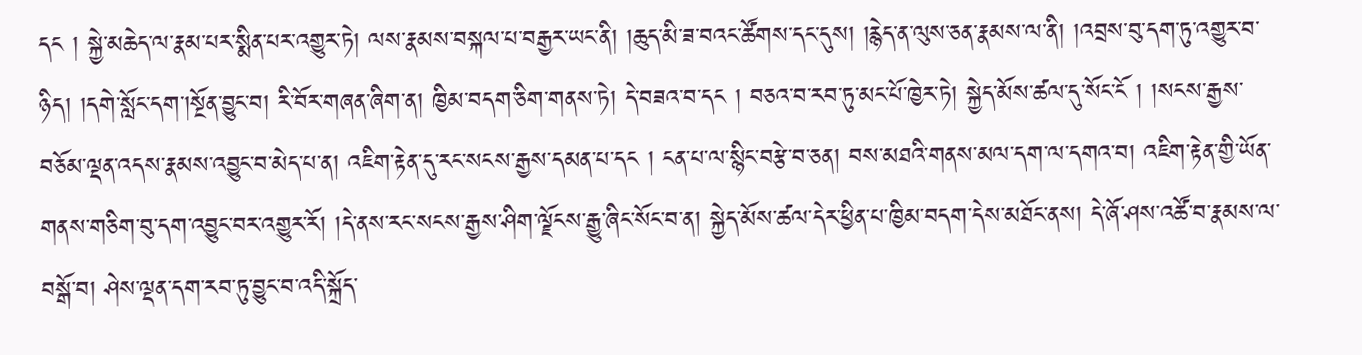དང ། སྐྱེ་མཆེད་ལ་རྣམ་པར་སྨིན་པར་འགྱུར་ཏེ། ལས་རྣམས་བསྐལ་པ་བརྒྱར་ཡང་ནི། །ཆུད་མི་ཟ་བའང་ཚོགས་དང་དུས། །རྙེད་ན་ལུས་ཅན་རྣམས་ལ་ནི། །འབྲས་བུ་དག་ཏུ་འགྱུར་བ་ཉིད། །དགེ་སློང་དག་།སྔོན་བྱུང་བ། རི་བོར་གཞན་ཞིག་ན། ཁྱིམ་བདག་ཅིག་གནས་ཏེ། དེ་བཟའ་བ་དང ། བཅའ་བ་རབ་ཏུ་མང་པོ་ཁྱེར་ཏེ། སྐྱེད་མོས་ཚལ་དུ་སོང་ངོ ། །སངས་རྒྱས་བཅོམ་ལྡན་འདས་རྣམས་འབྱུང་བ་མེད་པ་ན། འཇིག་རྟེན་དུ་རང་སངས་རྒྱས་དམན་པ་དང ། ངན་པ་ལ་སྙིང་བརྩེ་བ་ཅན། བས་མཐའི་གནས་མལ་དག་ལ་དགའ་བ། འཇིག་རྟེན་གྱི་ཡོན་གནས་གཅིག་བུ་དག་འབྱུང་བར་འགྱུར་རོ། །དེ་ནས་རང་སངས་རྒྱས་ཤིག་ལྗོངས་རྒྱུ་ཞིང་སོང་བ་ན། སྐྱེད་མོས་ཚལ་དེར་ཕྱིན་པ་ཁྱིམ་བདག་དེས་མཐོང་ནས། དེ་ཞོ་ཤས་འཚོ་བ་རྣམས་ལ་བསྒོ་བ། ཤེས་ལྡན་དག་རབ་ཏུ་བྱུང་བ་འདི་སྐྲོད་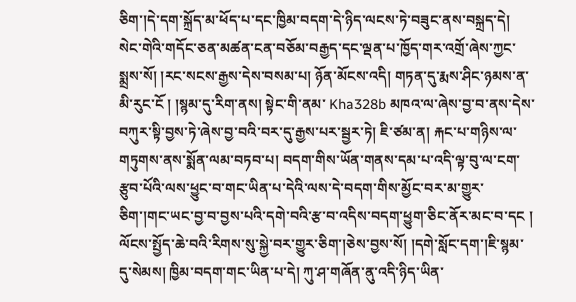ཅིག་།དེ་དག་སྐྲོད་མ་ཕོད་པ་དང་ཁྱིམ་བདག་དེ་ཉིད་ལངས་ཏེ་བཟུང་ནས་བསྐྲད་དེ། སེང་གེའི་གདོང་ཅན་མཚན་ངན་བཅོམ་བརྒྱད་དང་ལྡན་པ་ཁྱོད་གར་འགྲོ་ཞེས་ཀྱང་སྨྲས་སོ། །རང་སངས་རྒྱས་དེས་བསམ་པ། ཉོན་མོངས་འདི། གཏན་དུ་རྨས་ཤིང་ཉམས་ན་མི་རུང་ངོ ། །སྙམ་དུ་རིག་ནས། སྟེང་གི་ནམ་ Kha328b མཁའ་ལ་ཞེས་བྱ་བ་ནས་དེས་བཀུར་སྟི་བྱས་ཏེ་ཞེས་བྱ་བའི་བར་དུ་རྒྱས་པར་སྦྱར་ཏེ། ཇི་ཙམ་ན། རྐང་པ་གཉིས་ལ་གཏུགས་ནས་སྨོན་ལམ་བཏབ་པ། བདག་གིས་ཡོན་གནས་དམ་པ་འདི་ལྟ་བུ་ལ་ངག་རྩུབ་པོའི་ལས་ཕྱུང་བ་གང་ཡིན་པ་དེའི་ལས་དེ་བདག་གིས་མྱོང་བར་མ་གྱུར་ཅིག་།གང་ཡང་བྱ་བ་བྱས་པའི་དགེ་བའི་རྩ་བ་འདིས་བདག་ཕྱུག་ཅིང་ནོར་མང་བ་དང ། ལོངས་སྤྱོད་ཆེ་བའི་རིགས་སུ་སྐྱེ་བར་གྱུར་ཅིག་།ཅེས་བྱས་སོ། །དགེ་སློང་དག་།ཇི་སྙམ་དུ་སེམས། ཁྱིམ་བདག་གང་ཡིན་པ་དེ། ཀུ་ཤ་གཞོན་ནུ་འདི་ཉིད་ཡིན་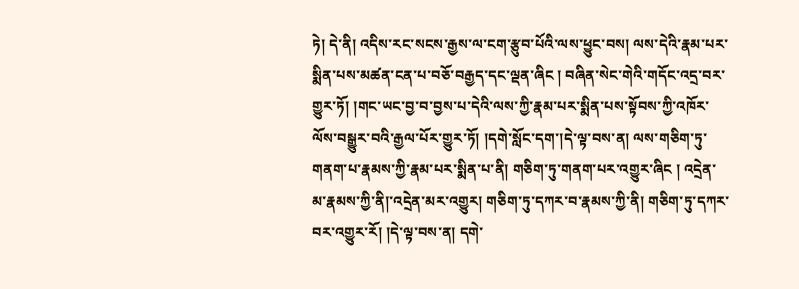ཏེ། དེ་ནི། འདིས་རང་སངས་རྒྱས་ལ་ངག་རྩུབ་པོའི་ལས་ཕྱུང་བས། ལས་དེའི་རྣམ་པར་སྨིན་པས་མཚན་ངན་པ་བཅོ་བརྒྱད་དང་ལྡན་ཞིང ། བཞིན་སེང་གེའི་གདོང་འདྲ་བར་གྱུར་ཏོ། །གང་ཡང་བྱ་བ་བྱས་པ་དེའི་ལས་ཀྱི་རྣམ་པར་སྨིན་པས་སྟོབས་ཀྱི་འཁོར་ལོས་བསྒྱུར་བའི་རྒྱལ་པོར་གྱུར་ཏོ། །དགེ་སློང་དག་།དེ་ལྟ་བས་ན། ལས་གཅིག་ཏུ་གནག་པ་རྣམས་ཀྱི་རྣམ་པར་སྨིན་པ་ནི། གཅིག་ཏུ་གནག་པར་འགྱུར་ཞིང ། འདྲེན་མ་རྣམས་ཀྱི་ནི།་འདྲེན་མར་འགྱུར། གཅིག་ཏུ་དཀར་བ་རྣམས་ཀྱི་ནི། གཅིག་ཏུ་དཀར་བར་འགྱུར་རོ། །དེ་ལྟ་བས་ན། དགེ་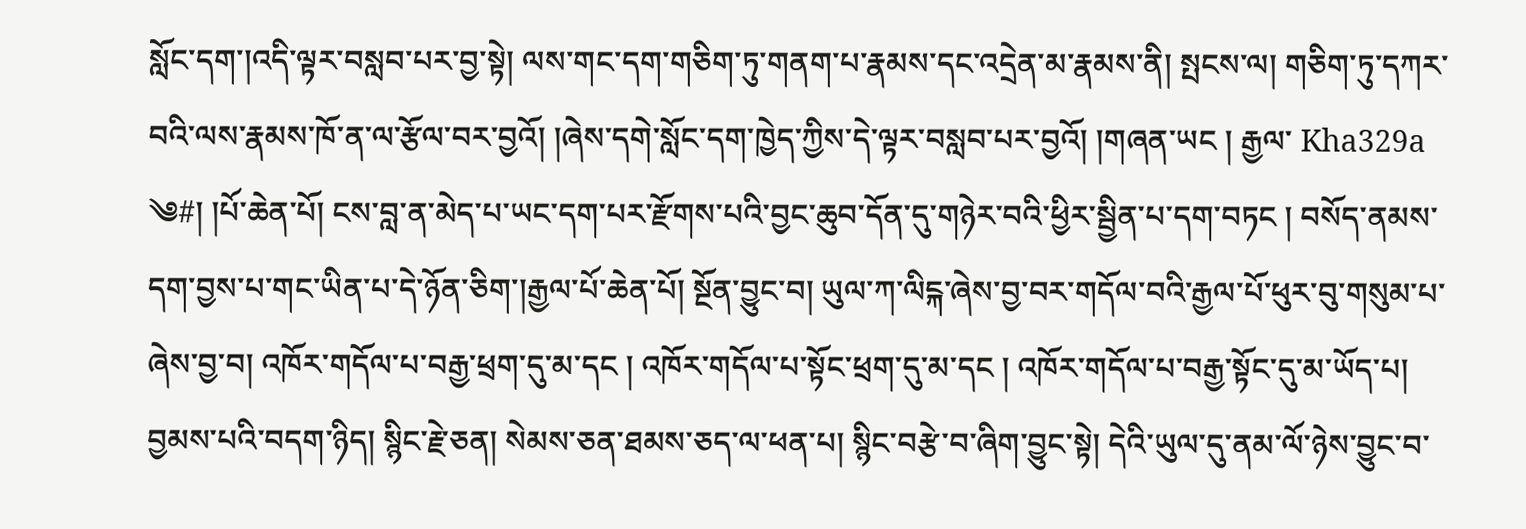སློང་དག་།འདི་ལྟར་བསླབ་པར་བྱ་སྟེ། ལས་གང་དག་གཅིག་ཏུ་གནག་པ་རྣམས་དང་འདྲེན་མ་རྣམས་ནི། སྤངས་ལ། གཅིག་ཏུ་དཀར་བའི་ལས་རྣམས་ཁོ་ན་ལ་རྩོལ་བར་བྱའོ། །ཞེས་དགེ་སློང་དག་ཁྱེད་ཀྱིས་དེ་ལྟར་བསླབ་པར་བྱའོ། །གཞན་ཡང ། རྒྱལ་ Kha329a ༄#། །པོ་ཆེན་པོ། ངས་བླ་ན་མེད་པ་ཡང་དག་པར་རྫོགས་པའི་བྱང་ཆུབ་དོན་དུ་གཉེར་བའི་ཕྱིར་སྦྱིན་པ་དག་བཏང ། བསོད་ནམས་དག་བྱས་པ་གང་ཡིན་པ་དེ་ཉོན་ཅིག་།རྒྱལ་པོ་ཆེན་པོ། སྔོན་བྱུང་བ། ཡུལ་ཀ་ལིངྐ་ཞེས་བྱ་བར་གདོལ་བའི་རྒྱལ་པོ་ཕུར་བུ་གསུམ་པ་ཞེས་བྱ་བ། འཁོར་གདོལ་པ་བརྒྱ་ཕྲག་དུ་མ་དང ། འཁོར་གདོལ་པ་སྟོང་ཕྲག་དུ་མ་དང ། འཁོར་གདོལ་པ་བརྒྱ་སྟོང་དུ་མ་ཡོད་པ། བྱམས་པའི་བདག་ཉིད། སྙིང་རྗེ་ཅན། སེམས་ཅན་ཐམས་ཅད་ལ་ཕན་པ། སྙིང་བརྩེ་བ་ཞིག་བྱུང་སྟེ། དེའི་ཡུལ་དུ་ནམ་ལོ་ཉེས་བྱུང་བ་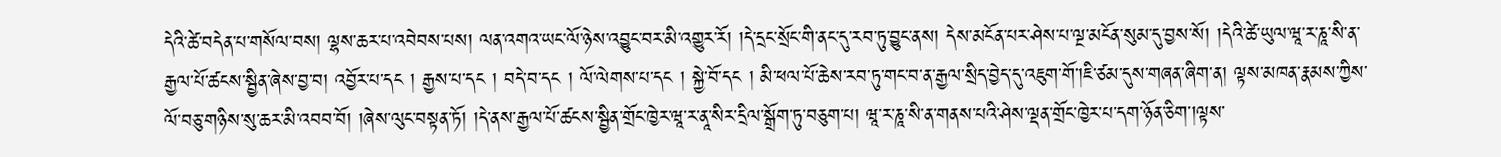དེའི་ཚེ་བདེན་པ་གསོལ་བས། ལྷས་ཆར་པ་འབེབས་པས། ལན་འགའ་ཡང་ལོ་ཉེས་འབྱུང་བར་མི་འགྱུར་རོ། །དེ་དྲང་སྲོང་གི་ནང་དུ་རབ་ཏུ་བྱུང་ནས། དེས་མངོན་པར་ཤེས་པ་ལྔ་མངོན་སུམ་དུ་བྱས་སོ། །དེའི་ཚེ་ཡུལ་ཝཱ་ར་ཎཱ་སི་ན་རྒྱལ་པོ་ཚངས་སྦྱིན་ཞེས་བྱ་བ། འབྱོར་པ་དང ། རྒྱས་པ་དང ། བདེ་བ་དང ། ལོ་ལེགས་པ་དང ། སྐྱེ་བོ་དང ། མི་ཕལ་པོ་ཆེས་རབ་ཏུ་གང་བ་ན་རྒྱལ་སྲིད་བྱེད་དུ་འཇུག་གོ་།ཇི་ཙམ་དུས་གཞན་ཞིག་ན། ལྟས་མཁན་རྣམས་ཀྱིས་ལོ་བཅུ་གཉིས་སུ་ཆར་མི་འབབ་བོ། །ཞེས་ལུང་བསྟན་ཏོ། །དེ་ནས་རྒྱལ་པོ་ཚངས་སྦྱིན་གྲོང་ཁྱེར་ཝཱ་ར་ནཱ་སིར་དྲིལ་སྒྲོག་ཏུ་བཅུག་པ། ཝཱ་ར་ཎཱ་སི་ན་གནས་པའི་ཤེས་ལྡན་གྲོང་ཁྱེར་པ་དག་ཉོན་ཅིག་།ལྟས་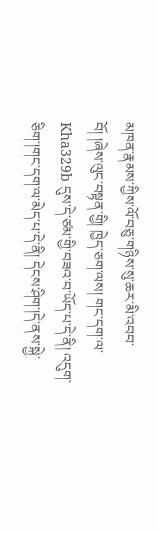མཁན་རྣམས་ཀྱིས་ལོ་བཅུ་གཉིས་སུ་ཆར་མི་འབབ་བོ། །ཞེས་ལུང་བསྟན་གྱི། ཁྱེད་ཅག་ལས། གང་དག་ལ་ Kha329b དུས་དེ་ཙམ་གྱི་བཟའ་བ་ཡོད་པ་དེ་ནི། འདུག་ཅིག་།གང་དག་ལ་མེད་པ་དེ་ནི། དེངས་ཤིག་།དེ་ནས་སྐྱེ་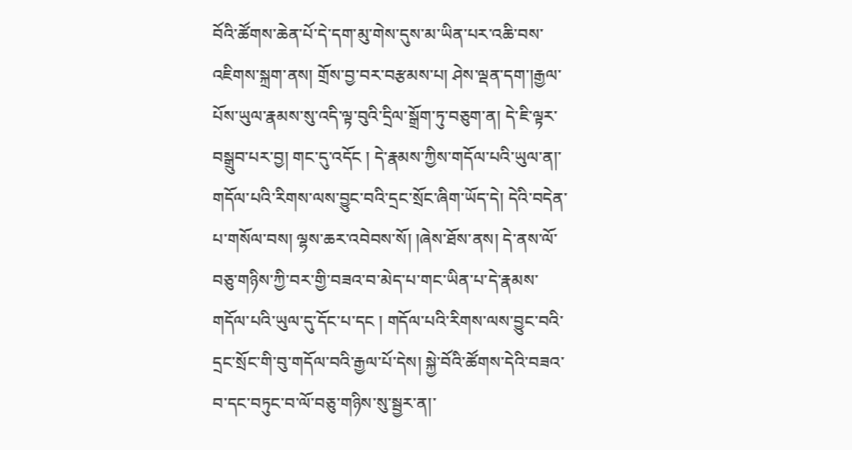བོའི་ཚོགས་ཆེན་པོ་དེ་དག་མུ་གེས་དུས་མ་ཡིན་པར་འཆི་བས་འཇིགས་སྐྲག་ནས། གྲོས་བྱ་བར་བརྩམས་པ། ཤེས་ལྡན་དག་།རྒྱལ་པོས་ཡུལ་རྣམས་སུ་འདི་ལྟ་བུའི་དྲིལ་སྒྲོག་ཏུ་བཅུག་ན། དེ་ཇི་ལྟར་བསྒྲུབ་པར་བྱ། གང་དུ་འདོང ། དེ་རྣམས་ཀྱིས་གདོལ་པའི་ཡུལ་ན།་གདོལ་པའི་རིགས་ལས་བྱུང་བའི་དྲང་སྲོང་ཞིག་ཡོད་དེ། དེའི་བདེན་པ་གསོལ་བས། ལྷས་ཆར་འབེབས་སོ། །ཞེས་ཐོས་ནས། དེ་ནས་ལོ་བཅུ་གཉིས་ཀྱི་བར་གྱི་བཟའ་བ་མེད་པ་གང་ཡིན་པ་དེ་རྣམས་གདོལ་པའི་ཡུལ་དུ་དོང་པ་དང ། གདོལ་པའི་རིགས་ལས་བྱུང་བའི་དྲང་སྲོང་གི་བུ་གདོལ་བའི་རྒྱལ་པོ་དེས། སྐྱེ་བོའི་ཚོགས་དེའི་བཟའ་བ་དང་བཏུང་བ་ལོ་བཅུ་གཉིས་སུ་སྦྱར་ན།་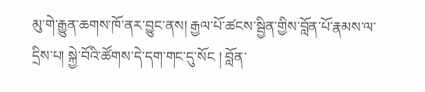མུ་གེ་རྒྱུན་ཆགས་ཁོ་ནར་བྱུང་ནས། རྒྱལ་པོ་ཚངས་སྦྱིན་གྱིས་བློན་པོ་རྣམས་ལ་དྲིས་པ། སྐྱེ་བོའི་ཚོགས་དེ་དག་གང་དུ་སོང ། བློན་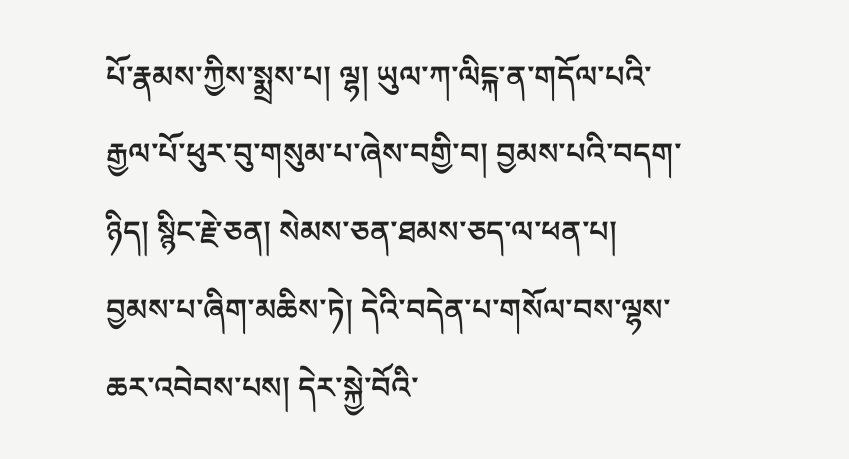པོ་རྣམས་ཀྱིས་སྨྲས་པ། ལྷ། ཡུལ་ཀ་ལིངྐ་ན་གདོལ་པའི་རྒྱལ་པོ་ཕུར་བུ་གསུམ་པ་ཞེས་བགྱི་བ། བྱམས་པའི་བདག་ཉིད། སྙིང་རྗེ་ཅན། སེམས་ཅན་ཐམས་ཅད་ལ་ཕན་པ། བྱམས་པ་ཞིག་མཆིས་ཏེ། དེའི་བདེན་པ་གསོལ་བས་ལྷས་ཆར་འབེབས་པས། དེར་སྐྱེ་བོའི་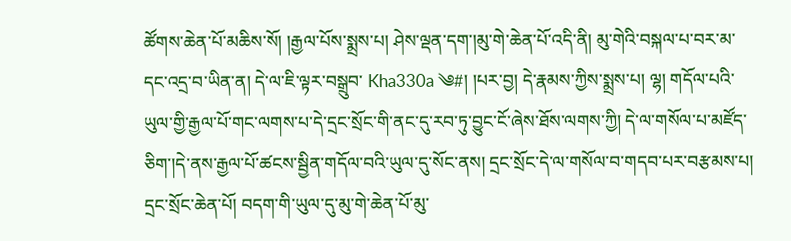ཚོགས་ཆེན་པོ་མཆིས་སོ། །རྒྱལ་པོས་སྨྲས་པ། ཤེས་ལྡན་དག་།མུ་གེ་ཆེན་པོ་འདི་ནི། མུ་གེའི་བསྐལ་པ་བར་མ་དང་འདྲ་བ་ཡིན་ན། དེ་ལ་ཇི་ལྟར་བསྒྲུབ་ Kha330a ༄#། །པར་བྱ། དེ་རྣམས་ཀྱིས་སྨྲས་པ། ལྷ། གདོལ་པའི་ཡུལ་གྱི་རྒྱལ་པོ་གང་ལགས་པ་དེ་དྲང་སྲོང་གི་ནང་དུ་རབ་ཏུ་བྱུང་ངོ་ཞེས་ཐོས་ལགས་ཀྱི། དེ་ལ་གསོལ་པ་མཛོད་ཅིག་།དེ་ནས་རྒྱལ་པོ་ཚངས་སྦྱིན་གདོལ་བའི་ཡུལ་དུ་སོང་ནས། དྲང་སྲོང་དེ་ལ་གསོལ་བ་གདབ་པར་བརྩམས་པ། དྲང་སྲོང་ཆེན་པོ། བདག་གི་ཡུལ་དུ་མུ་གེ་ཆེན་པོ་མུ་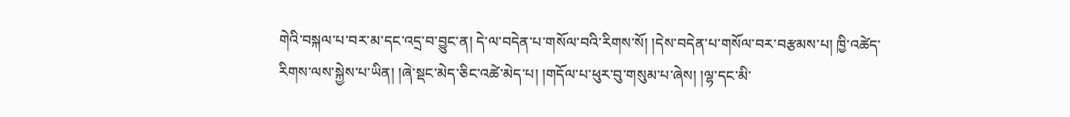གེའི་བསྐལ་པ་བར་མ་དང་འདྲ་བ་བྱུང་ན། དེ་ལ་བདེན་པ་གསོལ་བའི་རིགས་སོ། །དེས་བདེན་པ་གསོལ་བར་བརྩམས་པ། ཁྱི་འཚེད་རིགས་ལས་སྐྱེས་པ་ཡིན། །ཞེ་སྡང་མེད་ཅིང་འཚེ་མེད་པ། །གདོལ་པ་ཕུར་བུ་གསུམ་པ་ཞེས། །ལྷ་དང་མི་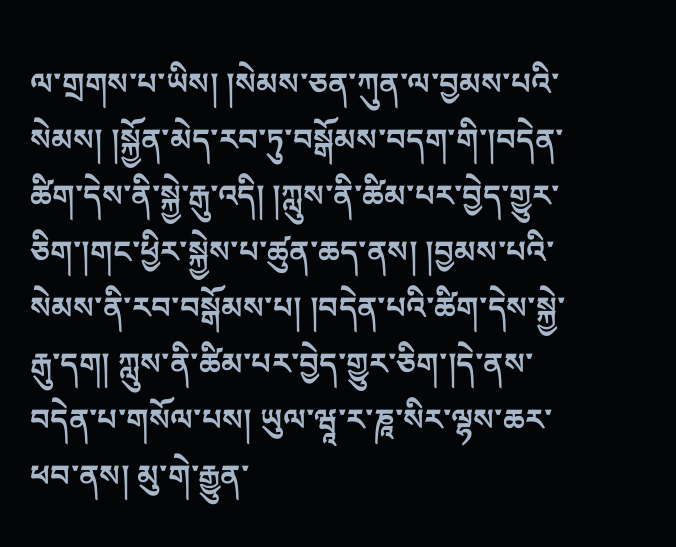ལ་གྲགས་པ་ཡིས། །སེམས་ཅན་ཀུན་ལ་བྱམས་པའི་སེམས། །སྐྱོན་མེད་རབ་ཏུ་བསྒོམས་བདག་གི་།བདེན་ཚིག་དེས་ནི་སྐྱེ་རྒུ་འདི། །ཀླུས་ནི་ཚིམ་པར་བྱེད་གྱུར་ཅིག་།གང་ཕྱིར་སྐྱེས་པ་ཚུན་ཆད་ནས། །བྱམས་པའི་སེམས་ནི་རབ་བསྒོམས་པ། །བདེན་པའི་ཚིག་དེས་སྐྱེ་རྒུ་དག། ཀླུས་ནི་ཚིམ་པར་བྱེད་གྱུར་ཅིག་།དེ་ནས་བདེན་པ་གསོལ་པས། ཡུལ་ཝཱ་ར་ཎཱ་སིར་ལྷས་ཆར་ཕབ་ནས། མུ་གེ་རྒྱུན་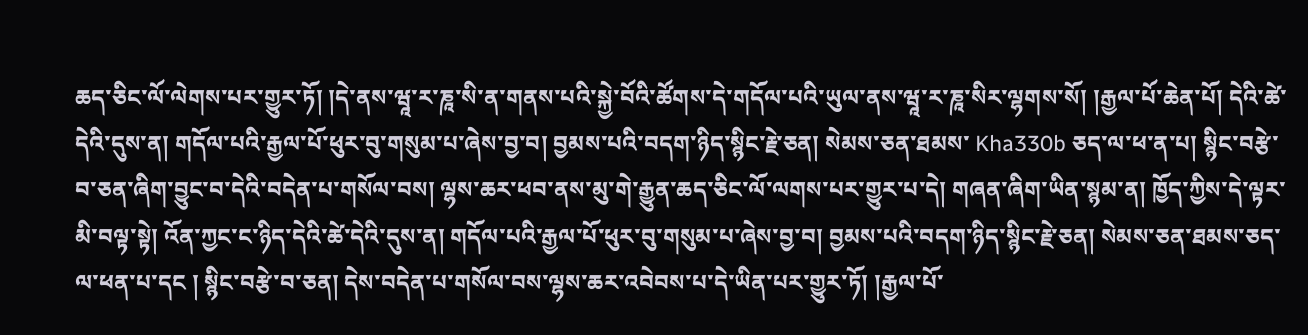ཆད་ཅིང་ལོ་ལེགས་པར་གྱུར་ཏོ། །དེ་ནས་ཝཱ་ར་ཎཱ་སི་ན་གནས་པའི་སྐྱེ་བོའི་ཚོགས་དེ་གདོལ་པའི་ཡུལ་ནས་ཝཱ་ར་ཎཱ་སིར་ལྷགས་སོ། །རྒྱལ་པོ་ཆེན་པོ། དེའི་ཚེ་དེའི་དུས་ན། གདོལ་པའི་རྒྱལ་པོ་ཕུར་བུ་གསུམ་པ་ཞེས་བྱ་བ། བྱམས་པའི་བདག་ཉིད་སྙིང་རྗེ་ཅན། སེམས་ཅན་ཐམས་ Kha330b ཅད་ལ་ཕ་ན་པ། སྙིང་བརྩེ་བ་ཅན་ཞིག་བྱུང་བ་དེའི་བདེན་པ་གསོལ་བས། ལྷས་ཆར་ཕབ་ནས་མུ་གེ་རྒྱུན་ཆད་ཅིང་ལོ་ལགས་པར་གྱུར་པ་དེ། གཞན་ཞིག་ཡིན་སྙམ་ན། ཁྱོད་ཀྱིས་དེ་ལྟར་མི་བལྟ་སྟེ། འོན་ཀྱང་ང་ཉིད་དེའི་ཚེ་དེའི་དུས་ན། གདོལ་པའི་རྒྱལ་པོ་ཕུར་བུ་གསུམ་པ་ཞེས་བྱ་བ། བྱམས་པའི་བདག་ཉིད་སྙིང་རྗེ་ཅན། སེམས་ཅན་ཐམས་ཅད་ལ་ཕན་པ་དང ། སྙིང་བརྩེ་བ་ཅན། དེས་བདེན་པ་གསོལ་བས་ལྷས་ཆར་འབེབས་པ་དེ་ཡིན་པར་གྱུར་ཏོ། །རྒྱལ་པོ་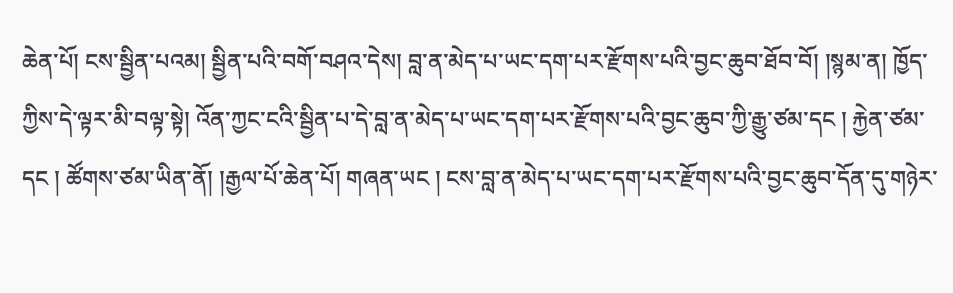ཆེན་པོ། ངས་སྦྱིན་པའམ། སྦྱིན་པའི་བགོ་བཤའ་དེས། བླ་ན་མེད་པ་ཡང་དག་པར་རྫོགས་པའི་བྱང་ཆུབ་ཐོབ་བོ། །སྙམ་ན། ཁྱོད་ཀྱིས་དེ་ལྟར་མི་བལྟ་སྟེ། འོན་ཀྱང་ངའི་སྦྱིན་པ་དེ་བླ་ན་མེད་པ་ཡང་དག་པར་རྫོགས་པའི་བྱང་ཆུབ་ཀྱི་རྒྱུ་ཙམ་དང ། རྐྱེན་ཙམ་དང ། ཚོགས་ཙམ་ཡིན་ནོ། །རྒྱལ་པོ་ཆེན་པོ། གཞན་ཡང ། ངས་བླ་ན་མེད་པ་ཡང་དག་པར་རྫོགས་པའི་བྱང་ཆུབ་དོན་དུ་གཉེར་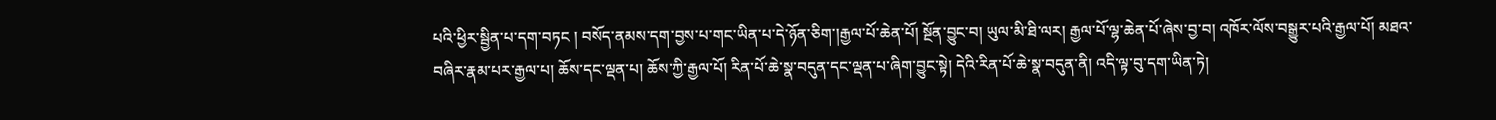པའི་ཕྱིར་སྦྱིན་པ་དག་བཏང ། བསོད་ནམས་དག་བྱས་པ་གང་ཡིན་པ་དེ་ཉོན་ཅིག་།རྒྱལ་པོ་ཆེན་པོ། སྔོན་བྱུང་བ། ཡུལ་མི་ཐི་ལར། རྒྱལ་པོ་ལྷ་ཆེན་པོ་ཞེས་བྱ་བ། འཁོར་ལོས་བསྒྱུར་པའི་རྒྱལ་པོ། མཐའ་བཞིར་རྣམ་པར་རྒྱལ་པ། ཆོས་དང་ལྡན་པ། ཆོས་ཀྱི་རྒྱལ་པོ། རིན་པོ་ཆེ་སྣ་བདུན་དང་ལྡན་པ་ཞིག་བྱུང་སྟེ། དེའི་རིན་པོ་ཆེ་སྣ་བདུན་ནི། འདི་ལྟ་བུ་དག་ཡིན་ཏེ།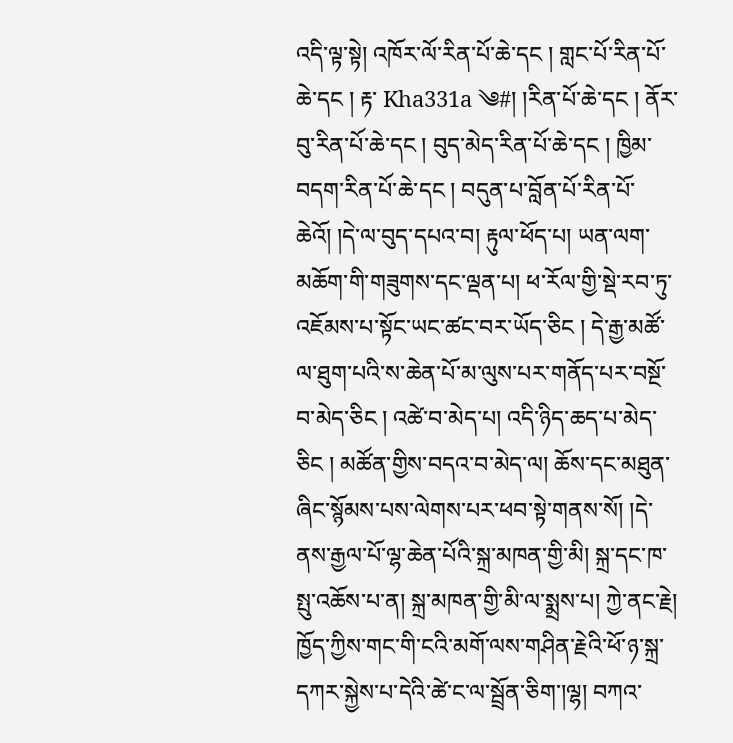འདི་ལྟ་སྟེ། འཁོར་ལོ་རིན་པོ་ཆེ་དང ། གླང་པོ་རིན་པོ་ཆེ་དང ། རྟ་ Kha331a ༄#། །རིན་པོ་ཆེ་དང ། ནོར་བུ་རིན་པོ་ཆེ་དང ། བུད་མེད་རིན་པོ་ཆེ་དང ། ཁྱིམ་བདག་རིན་པོ་ཆེ་དང ། བདུན་པ་བློན་པོ་རིན་པོ་ཆེའོ། །དེ་ལ་བུད་དཔའ་བ། རྟུལ་ཕོད་པ། ཡན་ལག་མཆོག་གི་གཟུགས་དང་ལྡན་པ། ཕ་རོལ་གྱི་སྡེ་རབ་ཏུ་འཇོམས་པ་སྟོང་ཡང་ཚང་བར་ཡོད་ཅིང ། དེ་རྒྱ་མཚོ་ལ་ཐུག་པའི་ས་ཆེན་པོ་མ་ལུས་པར་གནོད་པར་བསྔོ་བ་མེད་ཅིང ། འཚེ་བ་མེད་པ། འདི་ཉིད་ཆད་པ་མེད་ཅིང ། མཚོན་གྱིས་བདའ་བ་མེད་ལ། ཆོས་དང་མཐུན་ཞིང་སྙོམས་པས་ལེགས་པར་ཕབ་སྟེ་གནས་སོ། །དེ་ནས་རྒྱལ་པོ་ལྷ་ཆེན་པོའི་སྐྲ་མཁན་གྱི་མི། སྐྲ་དང་ཁ་སྤུ་འཆོས་པ་ན། སྐྲ་མཁན་གྱི་མི་ལ་སྨྲས་པ། ཀྱེ་ནང་རྗེ། ཁྱོད་ཀྱིས་གང་གི་ངའི་མགོ་ལས་གཤིན་རྗེའི་ཕོ་ཉ་སྐྲ་དཀར་སྐྱེས་པ་དེའི་ཚེ་ང་ལ་སྦྲོན་ཅིག་།ལྷ། བཀའ་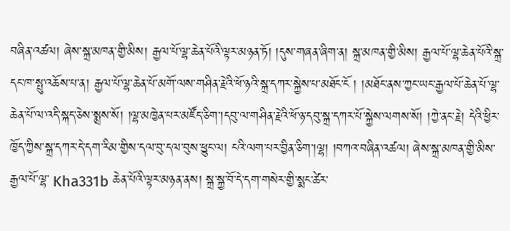བཞིན་འཚལ། ཞེས་སྐྲ་མཁན་གྱི་མིས། རྒྱལ་པོ་ལྷ་ཆེན་པོའི་ལྟར་མཉན་ཏོ། །དུས་གཞན་ཞིག་ན། སྐྲ་མཁན་གྱི་མིས། རྒྱལ་པོ་ལྷ་ཆེན་པོའི་སྐྲ་དང་ཁ་སྤུ་འཆོས་པ་ན། རྒྱལ་པོ་ལྷ་ཆེན་པོ་མགོ་ལས་གཤིན་རྗེའི་ཕོ་ཉའི་སྐྲ་དཀར་སྐྱེས་པ་མཐོང་ངོ ། །མཐོང་ནས་ཀྱང་ཡང་རྒྱལ་པོ་ཆེན་པོ་ལྷ་ཆེན་པོ་ལ་འདི་སྐད་ཅེས་སྨྲས་སོ། །ལྷ་མཁྱེན་པར་མཛོད་ཅིག་།དབུ་ལ་གཤིན་རྗེའི་ཕོ་ཉ་དབུ་སྐྲ་དཀར་པོ་སྐྱེས་ལགས་སོ། །ཀྱེ་ནང་རྗེ། དེའི་ཕྱིར་ཁྱོད་ཀྱིས་སྐྲ་དཀར་དེ་དག་རིམ་གྱིས་དལ་བུ་དལ་བུས་ཕྱུང་ལ། ངའི་ལག་པར་བྱིན་ཅིག་།ལྷ། །བཀའ་བཞིན་འཚལ། ཞེས་སྐྲ་མཁན་གྱི་མིས་རྒྱལ་པོ་ལྷ་ Kha331b ཆེན་པོའི་ལྟར་མཉན་ནས། སྐྲ་སྐྱ་བོ་དེ་དག་གསེར་གྱི་སྨང་ཚེར་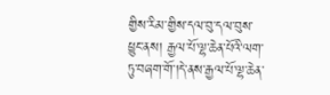གྱིས་རིམ་གྱིས་དལ་བུ་དལ་བུས་ཕྱུང་ནས། རྒྱལ་པོ་ལྷ་ཆེན་པོའི་ལག་ཏུ་བཞག་གོ་།དེ་ནས་རྒྱལ་པོ་ལྷ་ཆེན་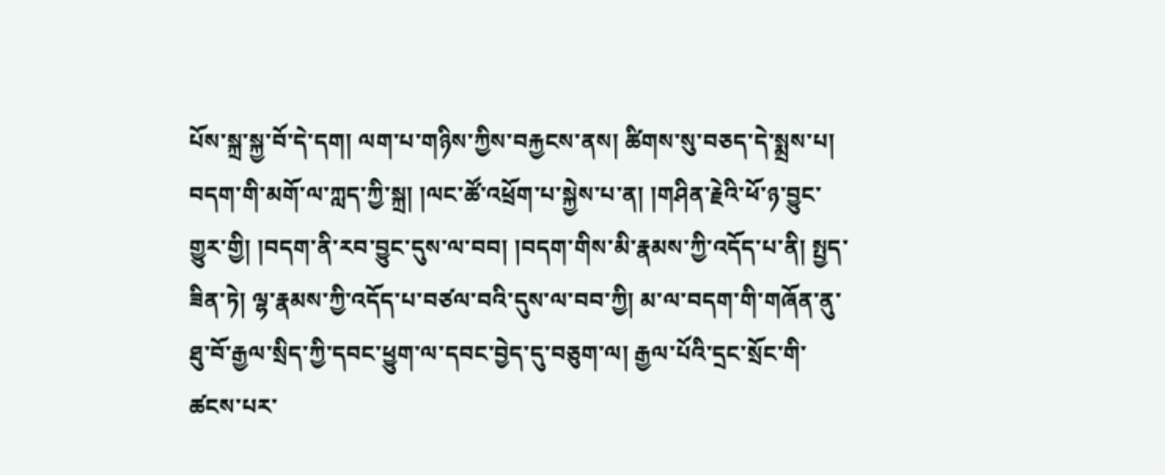པོས་སྐྲ་སྐྱ་བོ་དེ་དག། ལག་པ་གཉིས་ཀྱིས་བརྐྱངས་ནས། ཚིགས་སུ་བཅད་དེ་སྨྲས་པ། བདག་གི་མགོ་ལ་ཀླད་ཀྱི་སྐྲ། །ལང་ཚོ་འཕྲོག་པ་སྐྱེས་པ་ན། །གཤིན་རྗེའི་ཕོ་ཉ་བྱུང་གྱུར་གྱི། །བདག་ནི་རབ་བྱུང་དུས་ལ་བབ། །བདག་གིས་མི་རྣམས་ཀྱི་འདོད་པ་ནི། སྤྱད་ཟིན་ཏེ། ལྷ་རྣམས་ཀྱི་འདོད་པ་བཙལ་བའི་དུས་ལ་བབ་ཀྱི། མ་ལ་བདག་གི་གཞོན་ནུ་ཐུ་བོ་རྒྱལ་སྲིད་ཀྱི་དབང་ཕྱུག་ལ་དབང་བྱེད་དུ་བཅུག་ལ། རྒྱལ་པོའི་དྲང་སྲོང་གི་ཚངས་པར་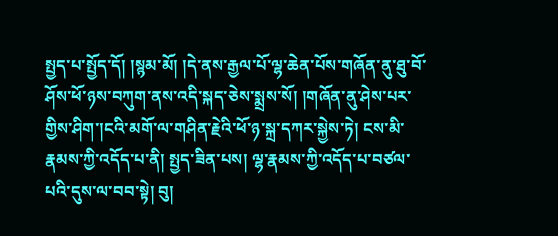སྤྱད་པ་སྤྱོད་དོ། །སྙམ་མོ། །དེ་ནས་རྒྱལ་པོ་ལྷ་ཆེན་པོས་གཞོན་ནུ་ཐུ་བོ་ཤོས་ཕོ་ཉས་བཀུག་ནས་འདི་སྐད་ཅེས་སྨྲས་སོ། །གཞོན་ནུ་ཤེས་པར་གྱིས་ཤིག་།ངའི་མགོ་ལ་གཤིན་རྗེའི་ཕོ་ཉ་སྐྲ་དཀར་སྐྱེས་ཏེ། ངས་མི་རྣམས་ཀྱི་འདོད་པ་ནི། སྤྱད་ཟིན་པས། ལྷ་རྣམས་ཀྱི་འདོད་པ་བཙལ་པའི་དུས་ལ་བབ་སྟེ། བུ།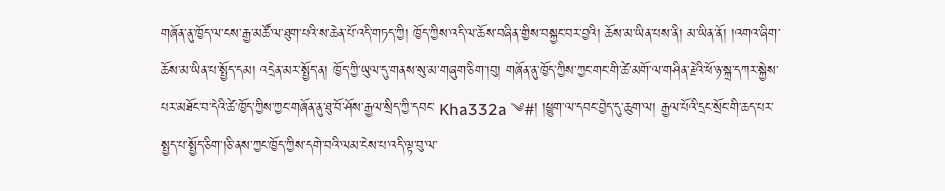གཞོན་ནུ་ཁྱོད་ལ་ངས་རྒྱ་མཚོ་ལ་ཐུག་པའི་ས་ཆེན་པོ་འདི་གཏད་ཀྱི། ཁྱོད་ཀྱིས་འདི་ལ་ཆོས་བཞིན་གྱིས་བསྐྱང་བར་བྱའི། ཆོས་མ་ཡིན་པས་ནི། མ་ཡིན་ནོ། །འགའ་ཞིག་ཆོས་མ་ཡིན་པ་སྤྱོད་དམ། འདྲེན་མར་སྤྱོད་ན། ཁྱོད་ཀྱི་ཡུལ་དུ་གནས་སུ་མ་གཞུག་ཅིག་།བུ། གཞོན་ནུ་ཁྱོད་ཀྱིས་ཀྱང་གང་གི་ཚེ་མགོ་ལ་གཤིན་རྗེའི་ཕོ་ཉ་སྐྲ་དཀར་སྐྱེས་པར་མཐོང་བ་དེའི་ཚེ་ཁྱོད་ཀྱིས་ཀྱང་གཞོན་ནུ་ཐུ་བོ་ཤོས་རྒྱལ་སྲིད་ཀྱི་དབང་ Kha332a ༄#། །ཕྱུག་ལ་དབང་བྱེད་དུ་ཆུག་ལ། རྒྱལ་པོའི་དྲང་སྲོང་གི་ཆད་པར་སྤྱད་པ་སྤྱོད་ཅིག་།ཅི་ནས་ཀྱང་ཁྱོད་ཀྱིས་དགེ་བའི་ལམ་ངེས་པ་འདི་ལྟ་བུ་ལ་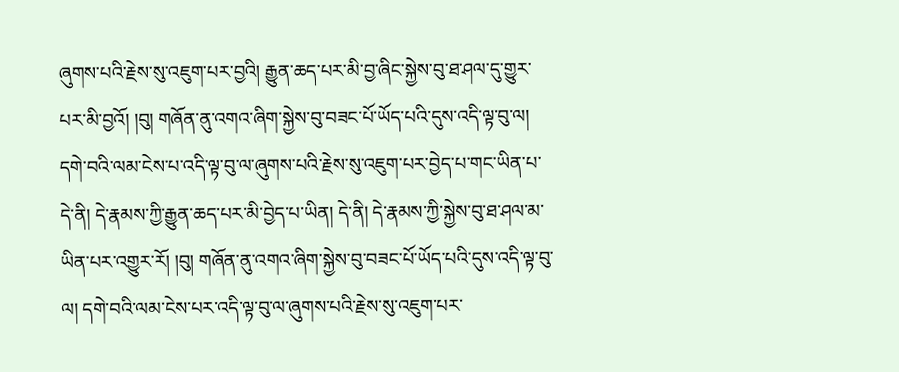ཞུགས་པའི་རྗེས་སུ་འཇུག་པར་བྱའི། རྒྱུན་ཆད་པར་མི་བྱ་ཞིང་སྐྱེས་བུ་ཐ་ཤལ་དུ་གྱུར་པར་མི་བྱའོ། །བུ། གཞོན་ནུ་འགའ་ཞིག་སྐྱེས་བུ་བཟང་པོ་ཡོད་པའི་དུས་འདི་ལྟ་བུ་ལ། དགེ་བའི་ལམ་ངེས་པ་འདི་ལྟ་བུ་ལ་ཞུགས་པའི་རྗེས་སུ་འཇུག་པར་བྱེད་པ་གང་ཡིན་པ་དེ་ནི། དེ་རྣམས་ཀྱི་རྒྱུན་ཆད་པར་མི་བྱེད་པ་ཡིན། དེ་ནི། དེ་རྣམས་ཀྱི་སྐྱེས་བུ་ཐ་ཤལ་མ་ཡིན་པར་འགྱུར་རོ། །བུ། གཞོན་ནུ་འགའ་ཞིག་སྐྱེས་བུ་བཟང་པོ་ཡོད་པའི་དུས་འདི་ལྟ་བུ་ལ། དགེ་བའི་ལམ་ངེས་པར་འདི་ལྟ་བུ་ལ་ཞུགས་པའི་རྗེས་སུ་འཇུག་པར་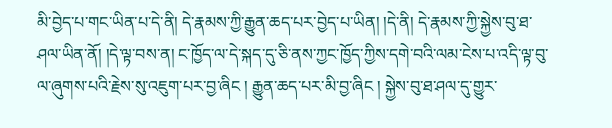མི་བྱེད་པ་གང་ཡིན་པ་དེ་ནི། དེ་རྣམས་ཀྱི་རྒྱུན་ཆད་པར་བྱེད་པ་ཡིན། །དེ་ནི། དེ་རྣམས་ཀྱི་སྐྱེས་བུ་ཐ་ཤལ་ཡིན་ནོ། །དེ་ལྟ་བས་ན། ང་ཁྱོད་ལ་དེ་སྐད་དུ་ཅི་ནས་ཀྱང་ཁྱོད་ཀྱིས་དགེ་བའི་ལམ་ངེས་པ་འདི་ལྟ་བུ་ལ་ཞུགས་པའི་རྗེས་སུ་འཇུག་པར་བྱ་ཞིང ། རྒྱུན་ཆད་པར་མི་བྱ་ཞིང ། སྐྱེས་བུ་ཐ་ཤལ་དུ་གྱུར་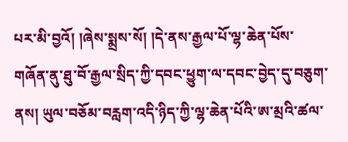པར་མི་བྱའོ། །ཞེས་སྨྲས་སོ། །དེ་ནས་རྒྱལ་པོ་ལྷ་ཆེན་པོས་གཞོན་ནུ་ཐུ་བོ་རྒྱལ་སྲིད་ཀྱི་དབང་ཕྱུག་ལ་དབང་བྱེད་དུ་བཅུག་ནས། ཡུལ་བཅོམ་བརླག་འདི་ཉིད་ཀྱི་ལྷ་ཆེན་པོའི་ཨ་མྲའི་ཚལ་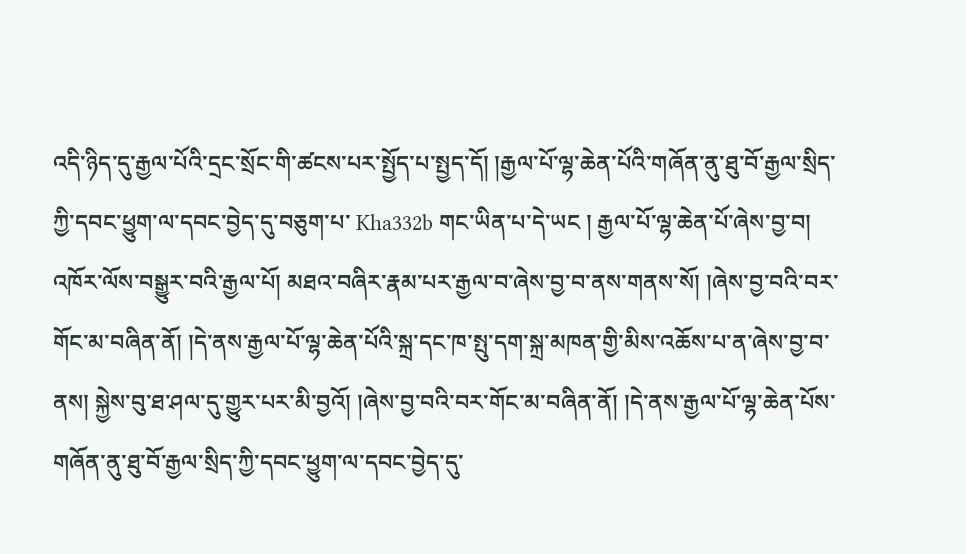འདི་ཉིད་དུ་རྒྱལ་པོའི་དྲང་སྲོང་གི་ཚངས་པར་སྤྱོད་པ་སྤྱད་དོ། །རྒྱལ་པོ་ལྷ་ཆེན་པོའི་གཞོན་ནུ་ཐུ་བོ་རྒྱལ་སྲིད་ཀྱི་དབང་ཕྱུག་ལ་དབང་བྱེད་དུ་བཅུག་པ་ Kha332b གང་ཡིན་པ་དེ་ཡང ། རྒྱལ་པོ་ལྷ་ཆེན་པོ་ཞེས་བྱ་བ། འཁོར་ལོས་བསྒྱུར་བའི་རྒྱལ་པོ། མཐའ་བཞིར་རྣམ་པར་རྒྱལ་བ་ཞེས་བྱ་བ་ནས་གནས་སོ། །ཞེས་བྱ་བའི་བར་གོང་མ་བཞིན་ནོ། །དེ་ནས་རྒྱལ་པོ་ལྷ་ཆེན་པོའི་སྐྲ་དང་ཁ་སྤུ་དག་སྐྲ་མཁན་གྱི་མིས་འཆོས་པ་ན་ཞེས་བྱ་བ་ནས། སྐྱེས་བུ་ཐ་ཤལ་དུ་གྱུར་པར་མི་བྱའོ། །ཞེས་བྱ་བའི་བར་གོང་མ་བཞིན་ནོ། །དེ་ནས་རྒྱལ་པོ་ལྷ་ཆེན་པོས་གཞོན་ནུ་ཐུ་བོ་རྒྱལ་སྲིད་ཀྱི་དབང་ཕྱུག་ལ་དབང་བྱེད་དུ་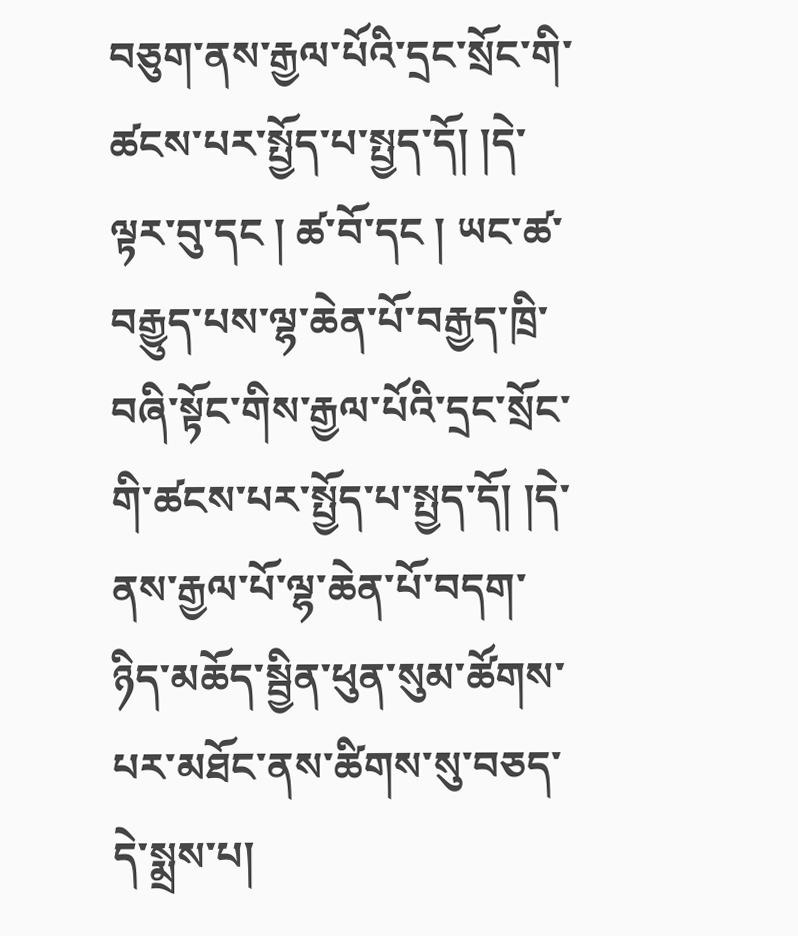བཅུག་ནས་རྒྱལ་པོའི་དྲང་སྲོང་གི་ཚངས་པར་སྤྱོད་པ་སྤྱད་དོ། །དེ་ལྟར་བུ་དང ། ཚ་བོ་དང ། ཡང་ཚ་བརྒྱུད་པས་ལྷ་ཆེན་པོ་བརྒྱད་ཁྲི་བཞི་སྟོང་གིས་རྒྱལ་པོའི་དྲང་སྲོང་གི་ཚངས་པར་སྤྱོད་པ་སྤྱད་དོ། །དེ་ནས་རྒྱལ་པོ་ལྷ་ཆེན་པོ་བདག་ཉིད་མཆོད་སྦྱིན་ཕུན་སུམ་ཚོགས་པར་མཐོང་ནས་ཚིགས་སུ་བཅད་དེ་སྨྲས་པ།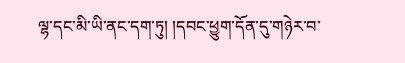ལྷ་དང་མི་ཡི་ནང་དག་ཏུ། །དབང་ཕྱུག་དོན་དུ་གཉེར་བ་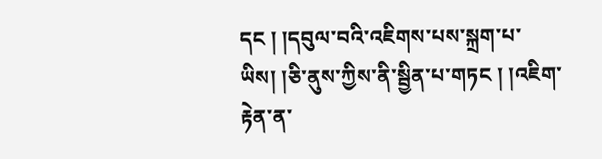དང ། །དབུལ་བའི་འཇིགས་པས་སྐྲག་པ་ཡིས། །ཅི་ནུས་ཀྱིས་ནི་སྦྱིན་པ་གཏང ། །འཇིག་རྟེན་ན་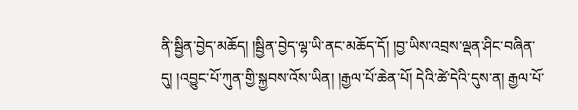ནི་སྦྱིན་བྱེད་མཆོད། །སྦྱིན་བྱེད་ལྷ་ཡི་ནང་མཆོད་དོ། །བྱ་ཡིས་འབྲས་ལྡན་ཤིང་བཞིན་དུ། །འབྱུང་པོ་ཀུན་གྱི་སྐྱབས་འོས་ཡིན། །རྒྱལ་པོ་ཆེན་པོ། དེའི་ཚེ་དེའི་དུས་ན། རྒྱལ་པོ་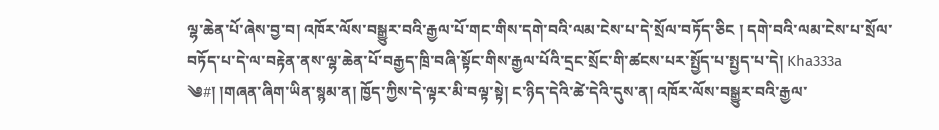ལྷ་ཆེན་པོ་ཞེས་བྱ་བ། འཁོར་ལོས་བསྒྱུར་བའི་རྒྱལ་པོ་གང་གིས་དགེ་བའི་ལམ་ངེས་པ་དེ་སྲོལ་བཏོད་ཅིང ། དགེ་བའི་ལམ་ངེས་པ་སྲོལ་བཏོད་པ་དེ་ལ་བརྟེན་ནས་ལྷ་ཆེན་པོ་བརྒྱད་ཁྲི་བཞི་སྟོང་གིས་རྒྱལ་པོའི་དྲང་སྲོང་གི་ཚངས་པར་སྤྱོད་པ་སྤྱད་པ་དེ། Kha333a ༄#། །གཞན་ཞིག་ཡིན་སྙམ་ན། ཁྱོད་ཀྱིས་དེ་ལྟར་མི་བལྟ་སྟེ། ང་ཉིད་དེའི་ཚེ་དེའི་དུས་ན། འཁོར་ལོས་བསྒྱུར་བའི་རྒྱལ་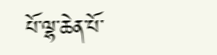པོ་ལྷ་ཆེན་པོ་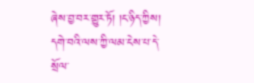ཞེས་བྱ་བར་གྱུར་ཏོ། །ང་ཉིད་ཀྱིས། དགེ་བའི་ལས་ཀྱི་ལམ་ངེས་པ་དེ་སྲོལ་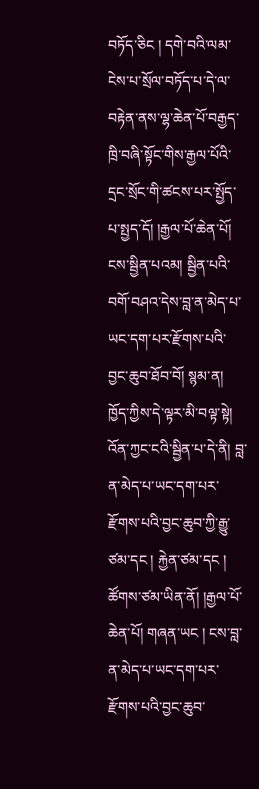བཏོད་ཅིང ། དགེ་བའི་ལམ་ངེས་པ་སྲོལ་བཏོད་པ་དེ་ལ་བརྟེན་ནས་ལྷ་ཆེན་པོ་བརྒྱད་ཁྲི་བཞི་སྟོང་གིས་རྒྱལ་པོའི་དྲང་སྲོང་གི་ཚངས་པར་སྤྱོད་པ་སྤྱད་དོ། །རྒྱལ་པོ་ཆེན་པོ། ངས་སྦྱིན་པའམ། སྦྱིན་པའི་བགོ་བཤའ་དེས་བླ་ན་མེད་པ་ཡང་དག་པར་རྫོགས་པའི་བྱང་ཆུབ་ཐོབ་བོ། སྙམ་ན། ཁྱོད་ཀྱིས་དེ་ལྟར་མི་བལྟ་སྟེ། འོན་ཀྱང་ངའི་སྦྱིན་པ་དེ་ནི། བླ་ན་མེད་པ་ཡང་དག་པར་རྫོགས་པའི་བྱང་ཆུབ་ཀྱི་རྒྱུ་ཙམ་དང ། རྐྱེན་ཙམ་དང ། ཚོགས་ཙམ་ཡིན་ནོ། །རྒྱལ་པོ་ཆེན་པོ། གཞན་ཡང ། ངས་བླ་ན་མེད་པ་ཡང་དག་པར་རྫོགས་པའི་བྱང་ཆུབ་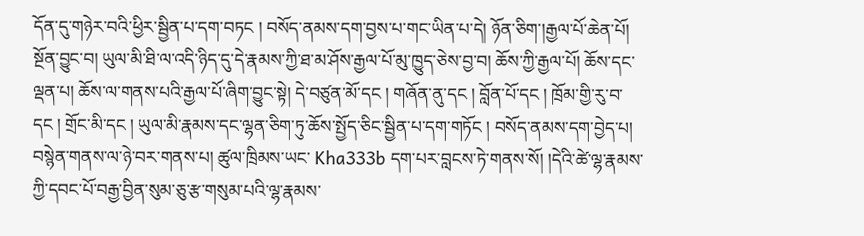དོན་དུ་གཉེར་བའི་ཕྱིར་སྦྱིན་པ་དག་བཏང ། བསོད་ནམས་དག་བྱས་པ་གང་ཡིན་པ་དེ། ཉོན་ཅིག་།རྒྱལ་པོ་ཆེན་པོ། སྔོན་བྱུང་བ། ཡུལ་མི་ཐི་ལ་འདི་ཉིད་དུ་དེ་རྣམས་ཀྱི་ཐ་མ་ཤོས་རྒྱལ་པོ་མུ་ཁྱུད་ཅེས་བྱ་བ། ཆོས་ཀྱི་རྒྱལ་པོ། ཆོས་དང་ལྡན་པ། ཆོས་ལ་གནས་པའི་རྒྱལ་པོ་ཞིག་བྱུང་སྟེ། དེ་བཙུན་མོ་དང ། གཞོན་ནུ་དང ། བློན་པོ་དང ། ཁྲོམ་གྱི་རུ་བ་དང ། གྲོང་མི་དང ། ཡུལ་མི་རྣམས་དང་ལྷན་ཅིག་ཏུ་ཆོས་སྤྱོད་ཅིང་སྦྱིན་པ་དག་གཏོང ། བསོད་ནམས་དག་བྱེད་པ། བསྙེན་གནས་ལ་ཉེ་བར་གནས་པ། ཚུལ་ཁྲིམས་ཡང་ Kha333b དག་པར་བླངས་ཏེ་གནས་སོ། །དེའི་ཚེ་ལྷ་རྣམས་ཀྱི་དབང་པོ་བརྒྱ་བྱིན་སུམ་ཅུ་རྩ་གསུམ་པའི་ལྷ་རྣམས་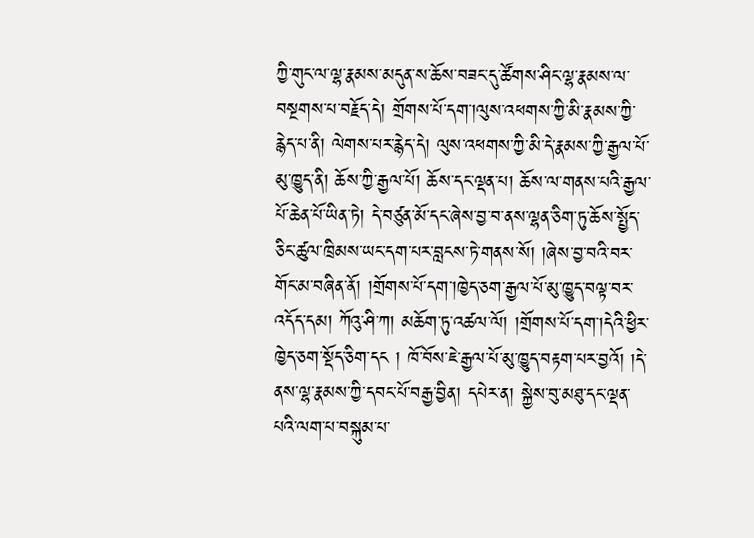ཀྱི་གུང་ལ་ལྷ་རྣམས་མདུན་ས་ཆོས་བཟང་དུ་ཚོགས་ཤིང་ལྷ་རྣམས་ལ་བསྔགས་པ་བརྗོད་དེ། གྲོགས་པོ་དག་།ལུས་འཕགས་ཀྱི་མི་རྣམས་ཀྱི་རྙེད་པ་ནི། ལེགས་པར་རྙེད་དེ། ལུས་འཕགས་ཀྱི་མི་དེ་རྣམས་ཀྱི་རྒྱལ་པོ་མུ་ཁྱུད་ནི། ཆོས་ཀྱི་རྒྱལ་པོ། ཆོས་དང་ལྡན་པ། ཆོས་ལ་གནས་པའི་རྒྱལ་པོ་ཆེན་པོ་ཡིན་ཏེ། དེ་བཙུན་མོ་དང་ཞེས་བྱ་བ་ནས་ལྷན་ཅིག་ཏུ་ཆོས་སྤྱོད་ཅིང་ཚུལ་ཁྲིམས་ཡང་དག་པར་བླངས་ཏེ་གནས་སོ། །ཞེས་བྱ་བའི་བར་གོང་མ་བཞིན་ནོ། །གྲོགས་པོ་དག་།ཁྱེད་ཅག་རྒྱལ་པོ་མུ་ཁྱུད་བལྟ་བར་འདོད་དམ། ཀོའུ་ཤི་ཀ། མཆོག་ཏུ་འཚལ་ལོ། །གྲོགས་པོ་དག་།དེའི་ཕྱིར་ཁྱེད་ཅག་སྡོད་ཅིག་དང ། ཁོ་བོས་ཇེ་རྒྱལ་པོ་མུ་ཁྱུད་བརྟག་པར་བྱའོ། །དེ་ནས་ལྷ་རྣམས་ཀྱི་དབང་པོ་བརྒྱ་བྱིན། དཔེར་ན། སྐྱེས་བུ་མཐུ་དང་ལྡན་པའི་ལག་པ་བསྐུམ་པ་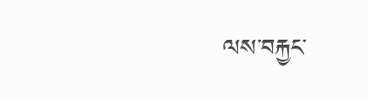ལས་བརྐྱང་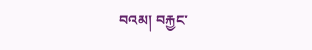བའམ། བརྐྱང་